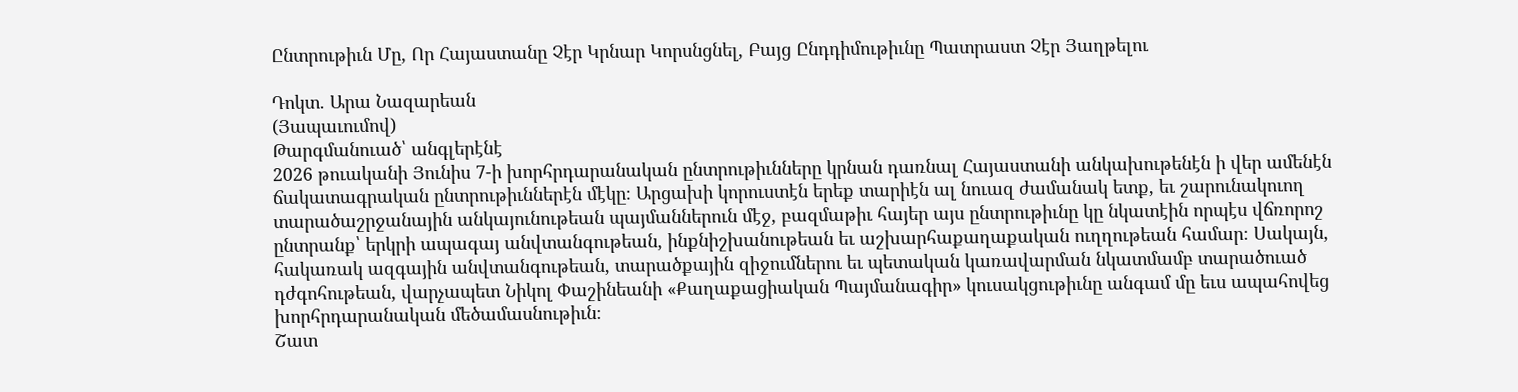Ընտրութիւն Մը, Որ Հայաստանը Չէր Կրնար Կորսնցնել, Բայց Ընդդիմութիւնը Պատրաստ Չէր Յաղթելու

Դոկտ. Արա Նազարեան
(Յապաւումով)
Թարգմանուած՝ անգլերէնէ
2026 թուականի Յունիս 7-ի խորհրդարանական ընտրութիւնները կրնան դառնալ Հայաստանի անկախութենէն ի վեր ամենէն ճակատագրական ընտրութիւններէն մէկը։ Արցախի կորուստէն երեք տարիէն ալ նուազ ժամանակ ետք, եւ շարունակուող տարածաշրջանային անկայունութեան պայմաններուն մէջ, բազմաթիւ հայեր այս ընտրութիւնը կը նկատէին որպէս վճռորոշ ընտրանք՝ երկրի ապագայ անվտանգութեան, ինքնիշխանութեան եւ աշխարհաքաղաքական ուղղութեան համար։ Սակայն, հակառակ ազգային անվտանգութեան, տարածքային զիջումներու եւ պետական կառավարման նկատմամբ տարածուած դժգոհութեան, վարչապետ Նիկոլ Փաշինեանի «Քաղաքացիական Պայմանագիր» կուսակցութիւնը անգամ մը եւս ապահովեց խորհրդարանական մեծամասնութիւն։
Շատ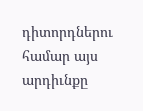դիտորդներու համար այս արդիւնքը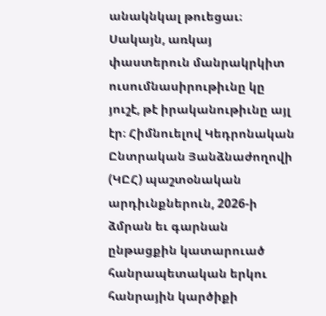անակնկալ թուեցաւ։ Սակայն, առկայ փաստերուն մանրակրկիտ ուսումնասիրութիւնը կը յուշէ, թէ իրականութիւնը այլ էր։ Հիմնուելով Կեդրոնական Ընտրական Յանձնաժողովի (ԿԸՀ) պաշտօնական արդիւնքներուն, 2026-ի ձմրան եւ գարնան ընթացքին կատարուած հանրապետական երկու հանրային կարծիքի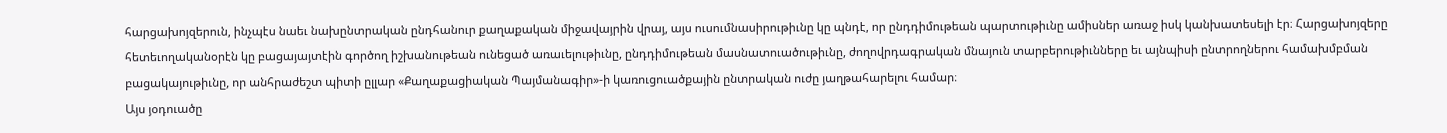հարցախոյզերուն, ինչպէս նաեւ նախընտրական ընդհանուր քաղաքական միջավայրին վրայ, այս ուսումնասիրութիւնը կը պնդէ, որ ընդդիմութեան պարտութիւնը ամիսներ առաջ իսկ կանխատեսելի էր։ Հարցախոյզերը հետեւողականօրէն կը բացայայտէին գործող իշխանութեան ունեցած առաւելութիւնը, ընդդիմութեան մասնատուածութիւնը, ժողովրդագրական մնայուն տարբերութիւնները եւ այնպիսի ընտրողներու համախմբման բացակայութիւնը, որ անհրաժեշտ պիտի ըլլար «Քաղաքացիական Պայմանագիր»-ի կառուցուածքային ընտրական ուժը յաղթահարելու համար։
Այս յօդուածը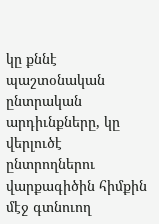կը քննէ պաշտօնական ընտրական արդիւնքները, կը վերլուծէ ընտրողներու վարքագիծին հիմքին մէջ գտնուող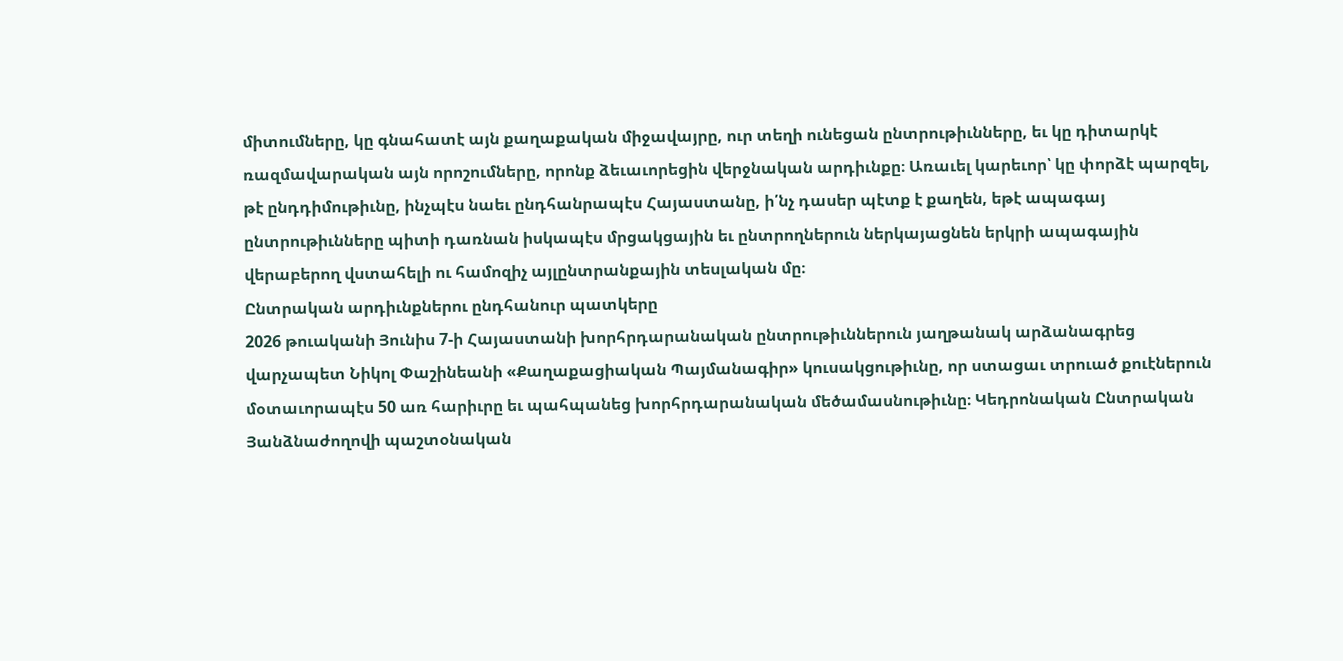միտումները, կը գնահատէ այն քաղաքական միջավայրը, ուր տեղի ունեցան ընտրութիւնները, եւ կը դիտարկէ ռազմավարական այն որոշումները, որոնք ձեւաւորեցին վերջնական արդիւնքը։ Առաւել կարեւոր՝ կը փորձէ պարզել, թէ ընդդիմութիւնը, ինչպէս նաեւ ընդհանրապէս Հայաստանը, ի՛նչ դասեր պէտք է քաղեն, եթէ ապագայ ընտրութիւնները պիտի դառնան իսկապէս մրցակցային եւ ընտրողներուն ներկայացնեն երկրի ապագային վերաբերող վստահելի ու համոզիչ այլընտրանքային տեսլական մը։
Ընտրական արդիւնքներու ընդհանուր պատկերը
2026 թուականի Յունիս 7-ի Հայաստանի խորհրդարանական ընտրութիւններուն յաղթանակ արձանագրեց վարչապետ Նիկոլ Փաշինեանի «Քաղաքացիական Պայմանագիր» կուսակցութիւնը, որ ստացաւ տրուած քուէներուն մօտաւորապէս 50 առ հարիւրը եւ պահպանեց խորհրդարանական մեծամասնութիւնը։ Կեդրոնական Ընտրական Յանձնաժողովի պաշտօնական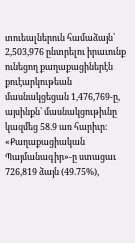տուեալներուն համաձայն՝ 2,503,976 ընտրելու իրաւունք ունեցող քաղաքացիներէն քուէարկութեան մասնակցեցան 1,476,769-ը, այսինքն՝ մասնակցութիւնը կազմեց 58.9 առ հարիւր։ «Քաղաքացիական Պայմանագիր»-ը ստացաւ 726,819 ձայն (49.75%),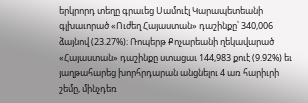երկրորդ տեղը գրաւեց Սամուէլ Կարապետեանի գլխաւորած «Ուժեղ Հայաստան» դաշինքը՝ 340,006 ձայնով (23.27%)։ Ռոպերթ Քոչարեանի ղեկավարած «Հայաստան» դաշինքը ստացաւ 144,983 քուէ (9.92%) եւ յաղթահարեց խորհրդարան անցնելու 4 առ հարիւրի շեմը, մինչդեռ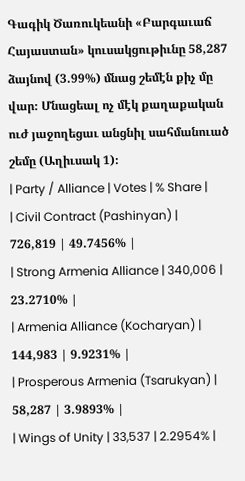Գագիկ Ծառուկեանի «Բարգաւաճ Հայաստան» կուսակցութիւնը 58,287 ձայնով (3.99%) մնաց շեմէն քիչ մը վար։ Մնացեալ ոչ մէկ քաղաքական ուժ յաջողեցաւ անցնիլ սահմանուած շեմը (Աղիւսակ 1)։
| Party / Alliance | Votes | % Share |
| Civil Contract (Pashinyan) | 726,819 | 49.7456% |
| Strong Armenia Alliance | 340,006 | 23.2710% |
| Armenia Alliance (Kocharyan) | 144,983 | 9.9231% |
| Prosperous Armenia (Tsarukyan) | 58,287 | 3.9893% |
| Wings of Unity | 33,537 | 2.2954% |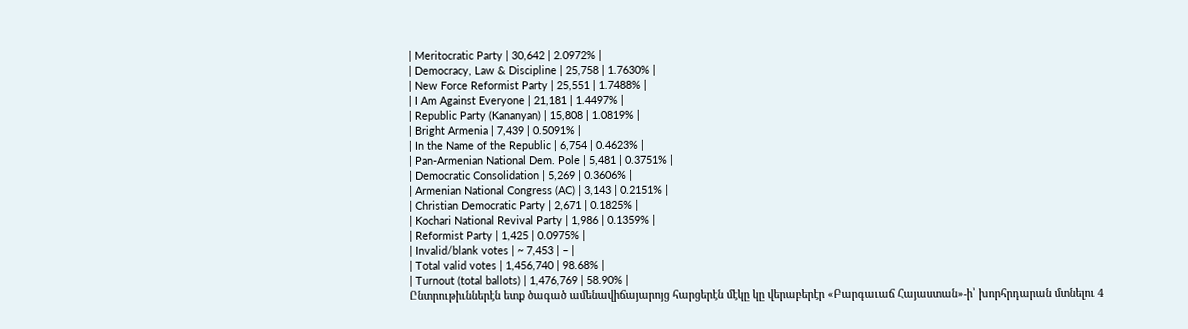| Meritocratic Party | 30,642 | 2.0972% |
| Democracy, Law & Discipline | 25,758 | 1.7630% |
| New Force Reformist Party | 25,551 | 1.7488% |
| I Am Against Everyone | 21,181 | 1.4497% |
| Republic Party (Kananyan) | 15,808 | 1.0819% |
| Bright Armenia | 7,439 | 0.5091% |
| In the Name of the Republic | 6,754 | 0.4623% |
| Pan-Armenian National Dem. Pole | 5,481 | 0.3751% |
| Democratic Consolidation | 5,269 | 0.3606% |
| Armenian National Congress (AC) | 3,143 | 0.2151% |
| Christian Democratic Party | 2,671 | 0.1825% |
| Kochari National Revival Party | 1,986 | 0.1359% |
| Reformist Party | 1,425 | 0.0975% |
| Invalid/blank votes | ~ 7,453 | – |
| Total valid votes | 1,456,740 | 98.68% |
| Turnout (total ballots) | 1,476,769 | 58.90% |
Ընտրութիւններէն ետք ծագած ամենավիճայարոյց հարցերէն մէկը կը վերաբերէր «Բարգաւաճ Հայաստան»-ի՝ խորհրդարան մտնելու 4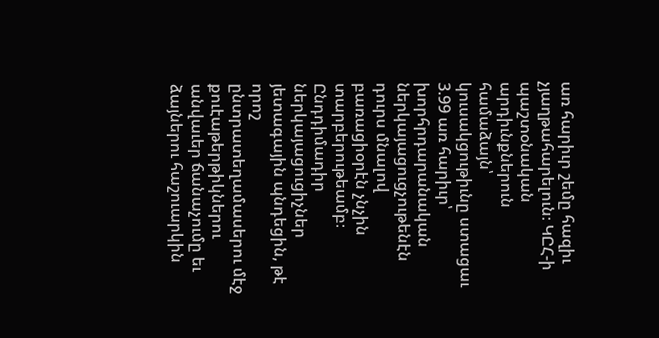առ հարիւր շեմը հազիւ չյաղթահարելուն։ ԿԸՀ-ի պաշտօնական արդիւնքներուն համաձայն՝ կուսակցութիւնը ստացաւ 3.99 առ հարիւր՝ խորհրդարանական ներկայացուցչութենէն դուրս մնալով բառացիօրէն չնչին տարբերութեամբ։ Ընդդիմադիր ներկայացուցիչներ յետագային պնդեցին, թէ որոշ ընտրատեղամասերու մէջ քուէաթերթիկներու անվաւեր ճանաչումը եւ ձայներու հաշուարկին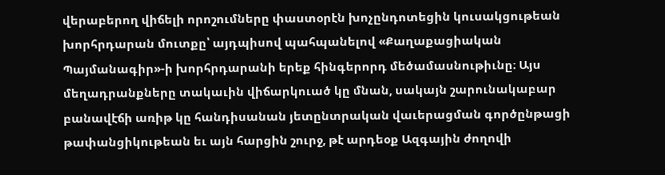վերաբերող վիճելի որոշումները փաստօրէն խոչընդոտեցին կուսակցութեան խորհրդարան մուտքը՝ այդպիսով պահպանելով «Քաղաքացիական Պայմանագիր»-ի խորհրդարանի երեք հինգերորդ մեծամասնութիւնը։ Այս մեղադրանքները տակաւին վիճարկուած կը մնան, սակայն շարունակաբար բանավէճի առիթ կը հանդիսանան յետընտրական վաւերացման գործընթացի թափանցիկութեան եւ այն հարցին շուրջ, թէ արդեօք Ազգային ժողովի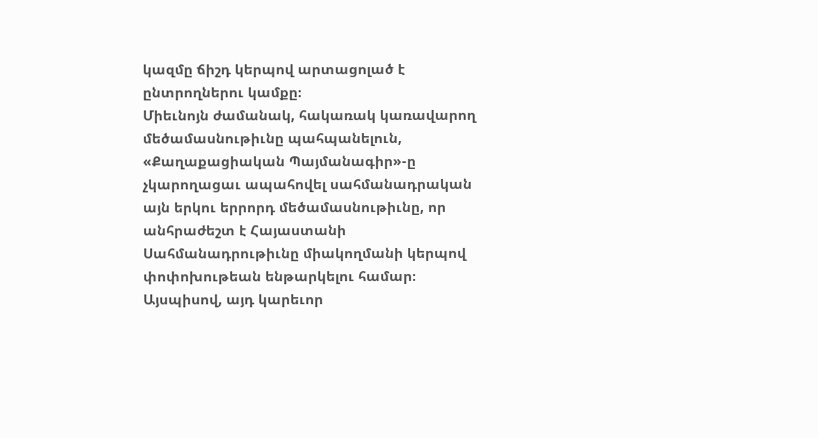կազմը ճիշդ կերպով արտացոլած է ընտրողներու կամքը։
Միեւնոյն ժամանակ, հակառակ կառավարող մեծամասնութիւնը պահպանելուն, «Քաղաքացիական Պայմանագիր»-ը չկարողացաւ ապահովել սահմանադրական այն երկու երրորդ մեծամասնութիւնը, որ անհրաժեշտ է Հայաստանի Սահմանադրութիւնը միակողմանի կերպով փոփոխութեան ենթարկելու համար։ Այսպիսով, այդ կարեւոր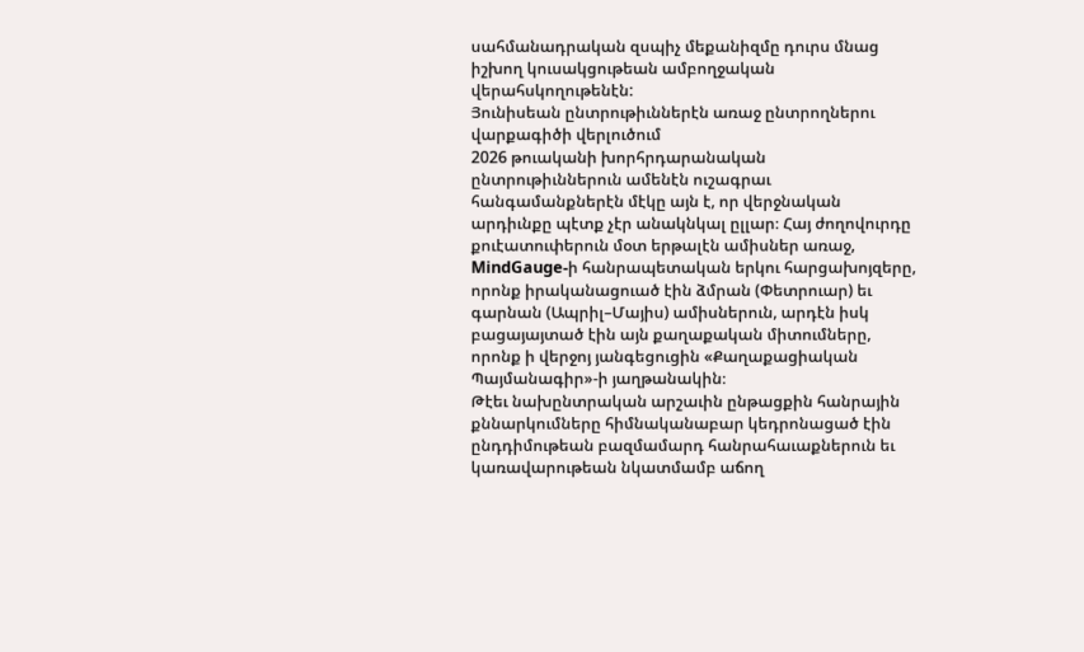սահմանադրական զսպիչ մեքանիզմը դուրս մնաց իշխող կուսակցութեան ամբողջական վերահսկողութենէն:
Յունիսեան ընտրութիւններէն առաջ ընտրողներու վարքագիծի վերլուծում
2026 թուականի խորհրդարանական ընտրութիւններուն ամենէն ուշագրաւ հանգամանքներէն մէկը այն է, որ վերջնական արդիւնքը պէտք չէր անակնկալ ըլլար։ Հայ ժողովուրդը քուէատուփերուն մօտ երթալէն ամիսներ առաջ, MindGauge-ի հանրապետական երկու հարցախոյզերը, որոնք իրականացուած էին ձմրան (Փետրուար) եւ գարնան (Ապրիլ–Մայիս) ամիսներուն, արդէն իսկ բացայայտած էին այն քաղաքական միտումները, որոնք ի վերջոյ յանգեցուցին «Քաղաքացիական Պայմանագիր»-ի յաղթանակին։
Թէեւ նախընտրական արշաւին ընթացքին հանրային քննարկումները հիմնականաբար կեդրոնացած էին ընդդիմութեան բազմամարդ հանրահաւաքներուն եւ կառավարութեան նկատմամբ աճող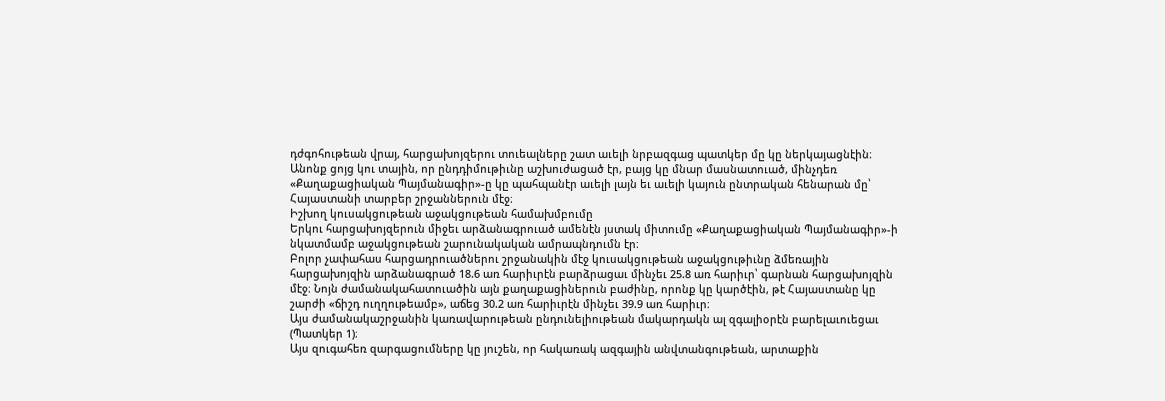դժգոհութեան վրայ, հարցախոյզերու տուեալները շատ աւելի նրբազգաց պատկեր մը կը ներկայացնէին։ Անոնք ցոյց կու տային, որ ընդդիմութիւնը աշխուժացած էր, բայց կը մնար մասնատուած, մինչդեռ «Քաղաքացիական Պայմանագիր»-ը կը պահպանէր աւելի լայն եւ աւելի կայուն ընտրական հենարան մը՝ Հայաստանի տարբեր շրջաններուն մէջ։
Իշխող կուսակցութեան աջակցութեան համախմբումը
Երկու հարցախոյզերուն միջեւ արձանագրուած ամենէն յստակ միտումը «Քաղաքացիական Պայմանագիր»-ի նկատմամբ աջակցութեան շարունակական ամրապնդումն էր։
Բոլոր չափահաս հարցադրուածներու շրջանակին մէջ կուսակցութեան աջակցութիւնը ձմեռային հարցախոյզին արձանագրած 18.6 առ հարիւրէն բարձրացաւ մինչեւ 25.8 առ հարիւր՝ գարնան հարցախոյզին մէջ։ Նոյն ժամանակահատուածին այն քաղաքացիներուն բաժինը, որոնք կը կարծէին, թէ Հայաստանը կը շարժի «ճիշդ ուղղութեամբ», աճեց 30.2 առ հարիւրէն մինչեւ 39.9 առ հարիւր։
Այս ժամանակաշրջանին կառավարութեան ընդունելիութեան մակարդակն ալ զգալիօրէն բարելաւուեցաւ (Պատկեր 1)։
Այս զուգահեռ զարգացումները կը յուշեն, որ հակառակ ազգային անվտանգութեան, արտաքին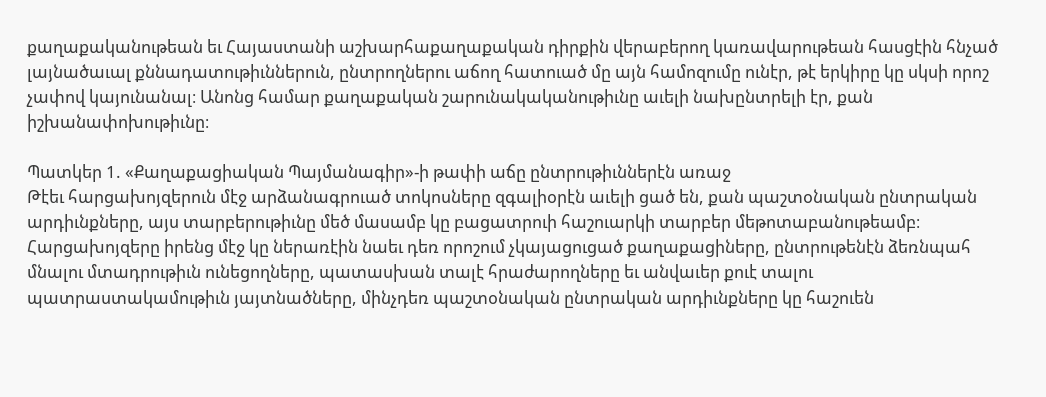քաղաքականութեան եւ Հայաստանի աշխարհաքաղաքական դիրքին վերաբերող կառավարութեան հասցէին հնչած լայնածաւալ քննադատութիւններուն, ընտրողներու աճող հատուած մը այն համոզումը ունէր, թէ երկիրը կը սկսի որոշ չափով կայունանալ։ Անոնց համար քաղաքական շարունակականութիւնը աւելի նախընտրելի էր, քան իշխանափոխութիւնը։

Պատկեր 1. «Քաղաքացիական Պայմանագիր»-ի թափի աճը ընտրութիւններէն առաջ
Թէեւ հարցախոյզերուն մէջ արձանագրուած տոկոսները զգալիօրէն աւելի ցած են, քան պաշտօնական ընտրական արդիւնքները, այս տարբերութիւնը մեծ մասամբ կը բացատրուի հաշուարկի տարբեր մեթոտաբանութեամբ։ Հարցախոյզերը իրենց մէջ կը ներառէին նաեւ դեռ որոշում չկայացուցած քաղաքացիները, ընտրութենէն ձեռնպահ մնալու մտադրութիւն ունեցողները, պատասխան տալէ հրաժարողները եւ անվաւեր քուէ տալու պատրաստակամութիւն յայտնածները, մինչդեռ պաշտօնական ընտրական արդիւնքները կը հաշուեն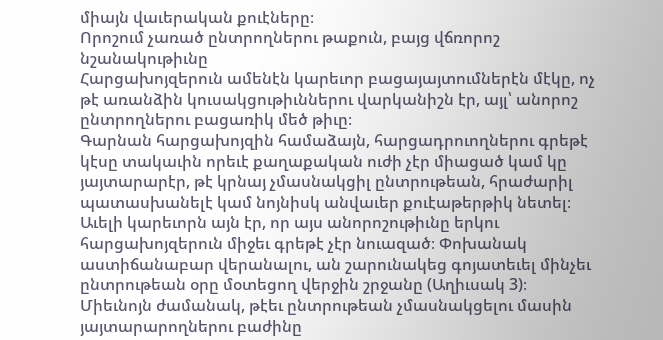միայն վաւերական քուէները։
Որոշում չառած ընտրողներու թաքուն, բայց վճռորոշ նշանակութիւնը
Հարցախոյզերուն ամենէն կարեւոր բացայայտումներէն մէկը, ոչ թէ առանձին կուսակցութիւններու վարկանիշն էր, այլ՝ անորոշ ընտրողներու բացառիկ մեծ թիւը։
Գարնան հարցախոյզին համաձայն, հարցադրուողներու գրեթէ կէսը տակաւին որեւէ քաղաքական ուժի չէր միացած կամ կը յայտարարէր, թէ կրնայ չմասնակցիլ ընտրութեան, հրաժարիլ պատասխանելէ կամ նոյնիսկ անվաւեր քուէաթերթիկ նետել։
Աւելի կարեւորն այն էր, որ այս անորոշութիւնը երկու հարցախոյզերուն միջեւ գրեթէ չէր նուազած։ Փոխանակ աստիճանաբար վերանալու, ան շարունակեց գոյատեւել մինչեւ ընտրութեան օրը մօտեցող վերջին շրջանը (Աղիւսակ 3)։
Միեւնոյն ժամանակ, թէեւ ընտրութեան չմասնակցելու մասին յայտարարողներու բաժինը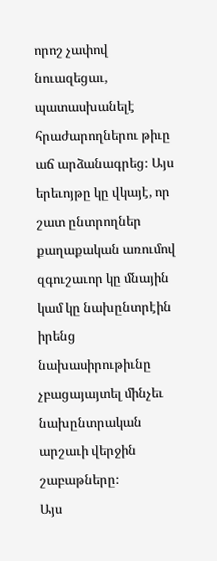որոշ չափով նուազեցաւ, պատասխանելէ հրաժարողներու թիւը աճ արձանագրեց։ Այս երեւոյթը կը վկայէ, որ շատ ընտրողներ քաղաքական առումով զգուշաւոր կը մնային կամ կը նախընտրէին իրենց նախասիրութիւնը չբացայայտել մինչեւ նախընտրական արշաւի վերջին շաբաթները։
Այս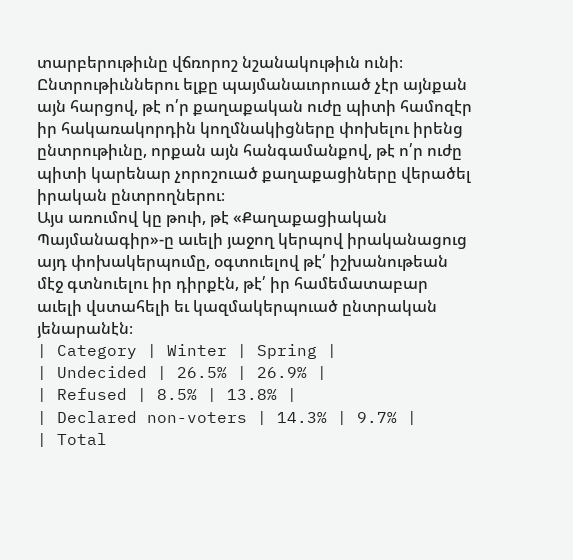տարբերութիւնը վճռորոշ նշանակութիւն ունի։ Ընտրութիւններու ելքը պայմանաւորուած չէր այնքան այն հարցով, թէ ո՛ր քաղաքական ուժը պիտի համոզէր իր հակառակորդին կողմնակիցները փոխելու իրենց ընտրութիւնը, որքան այն հանգամանքով, թէ ո՛ր ուժը պիտի կարենար չորոշուած քաղաքացիները վերածել իրական ընտրողներու։
Այս առումով կը թուի, թէ «Քաղաքացիական Պայմանագիր»-ը աւելի յաջող կերպով իրականացուց այդ փոխակերպումը, օգտուելով թէ՛ իշխանութեան մէջ գտնուելու իր դիրքէն, թէ՛ իր համեմատաբար աւելի վստահելի եւ կազմակերպուած ընտրական յենարանէն։
| Category | Winter | Spring |
| Undecided | 26.5% | 26.9% |
| Refused | 8.5% | 13.8% |
| Declared non-voters | 14.3% | 9.7% |
| Total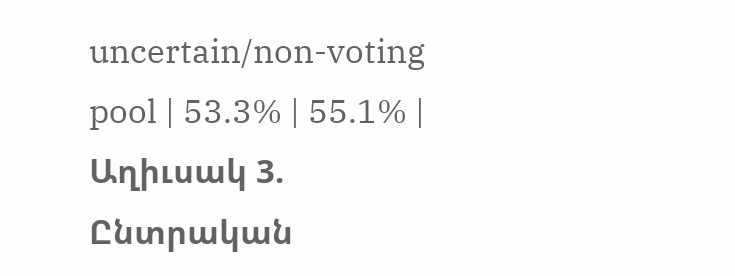uncertain/non-voting pool | 53.3% | 55.1% |
Աղիւսակ 3. Ընտրական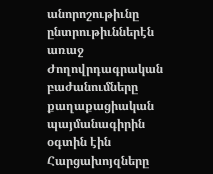անորոշութիւնը ընտրութիւններէն առաջ
Ժողովրդագրական բաժանումները քաղաքացիական պայմանագիրին օգտին էին
Հարցախոյզները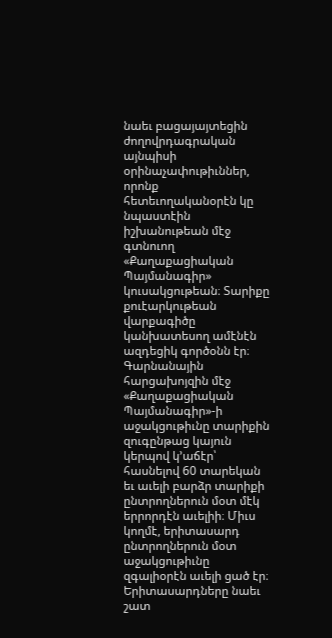նաեւ բացայայտեցին ժողովրդագրական այնպիսի օրինաչափութիւններ, որոնք հետեւողականօրէն կը նպաստէին իշխանութեան մէջ գտնուող «Քաղաքացիական Պայմանագիր» կուսակցութեան։ Տարիքը քուէարկութեան վարքագիծը կանխատեսող ամէնէն ազդեցիկ գործօնն էր։ Գարնանային հարցախոյզին մէջ «Քաղաքացիական Պայմանագիր»-ի աջակցութիւնը տարիքին զուգընթաց կայուն կերպով կ՚աճէր՝ հասնելով 60 տարեկան եւ աւելի բարձր տարիքի ընտրողներուն մօտ մէկ երրորդէն աւելիի։ Միւս կողմէ, երիտասարդ ընտրողներուն մօտ աջակցութիւնը զգալիօրէն աւելի ցած էր։ Երիտասարդները նաեւ շատ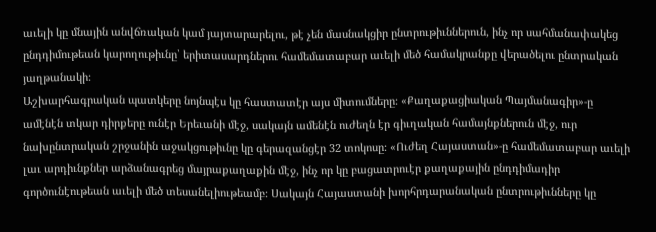աւելի կը մնային անվճռական կամ յայտարարելու, թէ չեն մասնակցիր ընտրութիւններուն, ինչ որ սահմանափակեց ընդդիմութեան կարողութիւնը՝ երիտասարդներու համեմատաբար աւելի մեծ համակրանքը վերածելու ընտրական յաղթանակի։
Աշխարհագրական պատկերը նոյնպէս կը հաստատէր այս միտումները։ «Քաղաքացիական Պայմանագիր»-ը ամէնէն տկար դիրքերը ունէր Երեւանի մէջ, սակայն ամենէն ուժեղն էր գիւղական համայնքներուն մէջ, ուր նախընտրական շրջանին աջակցութիւնը կը գերազանցէր 32 տոկոսը։ «Ուժեղ Հայաստան»-ը համեմատաբար աւելի լաւ արդիւնքներ արձանագրեց մայրաքաղաքին մէջ, ինչ որ կը բացատրուէր քաղաքային ընդդիմադիր գործունէութեան աւելի մեծ տեսանելիութեամբ։ Սակայն Հայաստանի խորհրդարանական ընտրութիւնները կը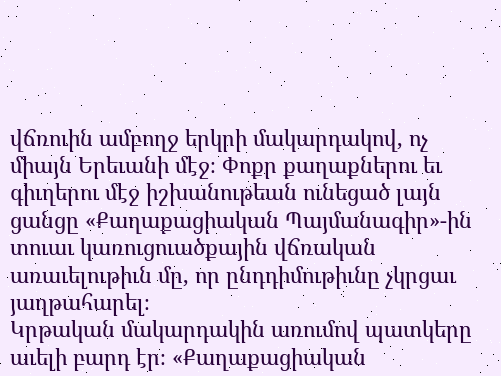վճռուին ամբողջ երկրի մակարդակով, ոչ միայն Երեւանի մէջ։ Փոքր քաղաքներու եւ գիւղերու մէջ իշխանութեան ունեցած լայն ցանցը «Քաղաքացիական Պայմանագիր»-ին տուաւ կառուցուածքային վճռական առաւելութիւն մը, որ ընդդիմութիւնը չկրցաւ յաղթահարել։
Կրթական մակարդակին առումով պատկերը աւելի բարդ էր։ «Քաղաքացիական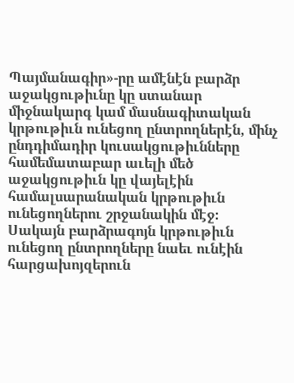Պայմանագիր»-րը ամէնէն բարձր աջակցութիւնը կը ստանար միջնակարգ կամ մասնագիտական կրթութիւն ունեցող ընտրողներէն, մինչ ընդդիմադիր կուսակցութիւնները համեմատաբար աւելի մեծ աջակցութիւն կը վայելէին համալսարանական կրթութիւն ունեցողներու շրջանակին մէջ։ Սակայն բարձրագոյն կրթութիւն ունեցող ընտրողները նաեւ ունէին հարցախոյզերուն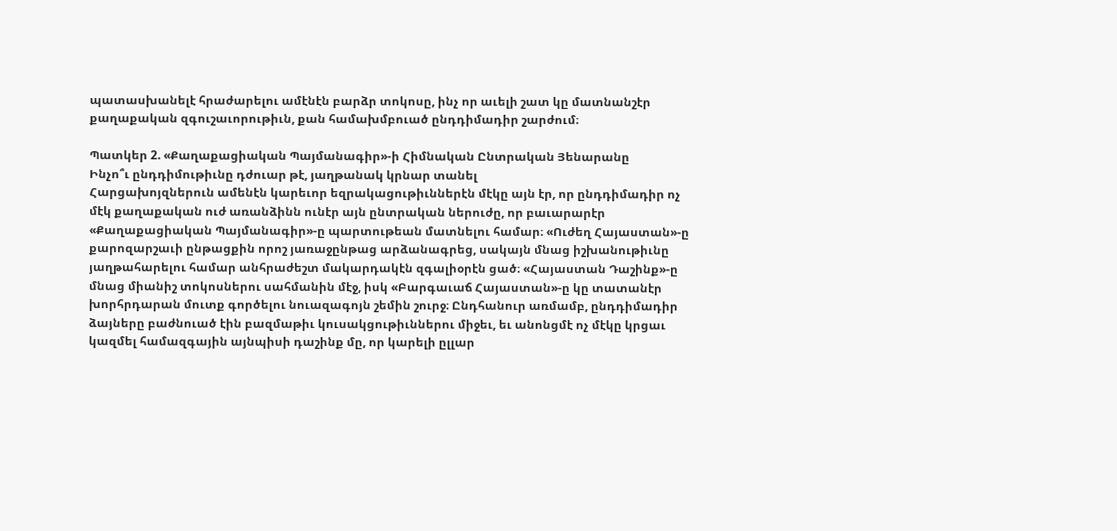պատասխանելէ հրաժարելու ամէնէն բարձր տոկոսը, ինչ որ աւելի շատ կը մատնանշէր քաղաքական զգուշաւորութիւն, քան համախմբուած ընդդիմադիր շարժում։

Պատկեր 2. «Քաղաքացիական Պայմանագիր»-ի Հիմնական Ընտրական Յենարանը
Ինչո՞ւ ընդդիմութիւնը դժուար թէ, յաղթանակ կրնար տանել
Հարցախոյզներուն ամենէն կարեւոր եզրակացութիւններէն մէկը այն էր, որ ընդդիմադիր ոչ մէկ քաղաքական ուժ առանձինն ունէր այն ընտրական ներուժը, որ բաւարարէր «Քաղաքացիական Պայմանագիր»-ը պարտութեան մատնելու համար։ «Ուժեղ Հայաստան»-ը քարոզարշաւի ընթացքին որոշ յառաջընթաց արձանագրեց, սակայն մնաց իշխանութիւնը յաղթահարելու համար անհրաժեշտ մակարդակէն զգալիօրէն ցած։ «Հայաստան Դաշինք»-ը մնաց միանիշ տոկոսներու սահմանին մէջ, իսկ «Բարգաւաճ Հայաստան»-ը կը տատանէր խորհրդարան մուտք գործելու նուազագոյն շեմին շուրջ։ Ընդհանուր առմամբ, ընդդիմադիր ձայները բաժնուած էին բազմաթիւ կուսակցութիւններու միջեւ, եւ անոնցմէ ոչ մէկը կրցաւ կազմել համազգային այնպիսի դաշինք մը, որ կարելի ըլլար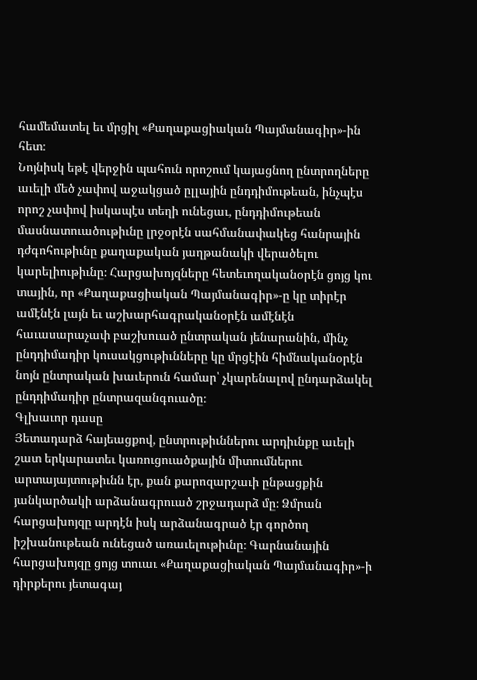համեմատել եւ մրցիլ «Քաղաքացիական Պայմանագիր»-ին հետ։
Նոյնիսկ եթէ վերջին պահուն որոշում կայացնող ընտրողները աւելի մեծ չափով աջակցած ըլլային ընդդիմութեան, ինչպէս որոշ չափով իսկապէս տեղի ունեցաւ, ընդդիմութեան մասնատուածութիւնը լրջօրէն սահմանափակեց հանրային դժգոհութիւնը քաղաքական յաղթանակի վերածելու կարելիութիւնը։ Հարցախոյզները հետեւողականօրէն ցոյց կու տային, որ «Քաղաքացիական Պայմանագիր»-ը կը տիրէր ամէնէն լայն եւ աշխարհագրականօրէն ամէնէն հաւասարաչափ բաշխուած ընտրական յենարանին, մինչ ընդդիմադիր կուսակցութիւնները կը մրցէին հիմնականօրէն նոյն ընտրական խաւերուն համար՝ չկարենալով ընդարձակել ընդդիմադիր ընտրազանգուածը։
Գլխաւոր դասը
Յետադարձ հայեացքով, ընտրութիւններու արդիւնքը աւելի շատ երկարատեւ կառուցուածքային միտումներու արտայայտութիւնն էր, քան քարոզարշաւի ընթացքին յանկարծակի արձանագրուած շրջադարձ մը։ Ձմրան հարցախոյզը արդէն իսկ արձանագրած էր գործող իշխանութեան ունեցած առաւելութիւնը։ Գարնանային հարցախոյզը ցոյց տուաւ «Քաղաքացիական Պայմանագիր»-ի դիրքերու յետագայ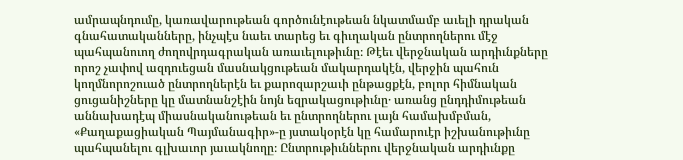ամրապնդումը, կառավարութեան գործունէութեան նկատմամբ աւելի դրական գնահատականները, ինչպէս նաեւ տարեց եւ գիւղական ընտրողներու մէջ պահպանուող ժողովրդագրական առաւելութիւնը։ Թէեւ վերջնական արդիւնքները որոշ չափով ազդուեցան մասնակցութեան մակարդակէն, վերջին պահուն կողմնորոշուած ընտրողներէն եւ քարոզարշաւի ընթացքէն, բոլոր հիմնական ցուցանիշները կը մատնանշէին նոյն եզրակացութիւնը․ առանց ընդդիմութեան աննախադէպ միասնականութեան եւ ընտրողներու լայն համախմբման, «Քաղաքացիական Պայմանագիր»-ը յստակօրէն կը համարուէր իշխանութիւնը պահպանելու գլխաւոր յաւակնողը։ Ընտրութիւններու վերջնական արդիւնքը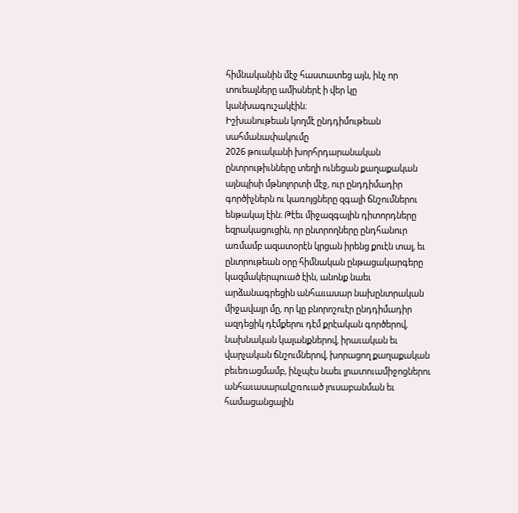հիմնականին մէջ հաստատեց այն, ինչ որ տուեալները ամիսներէ ի վեր կը կանխագուշակէին։
Իշխանութեան կողմէ ընդդիմութեան սահմանափակումը
2026 թուականի խորհրդարանական ընտրութիւնները տեղի ունեցան քաղաքական այնպիսի մթնոլորտի մէջ, ուր ընդդիմադիր գործիչներն ու կառոյցները զգալի ճնշումներու ենթակայ էին։ Թէեւ միջազգային դիտորդները եզրակացուցին, որ ընտրողները ընդհանուր առմամբ ազատօրէն կրցան իրենց քուէն տալ, եւ ընտրութեան օրը հիմնական ընթացակարգերը կազմակերպուած էին, անոնք նաեւ արձանագրեցին անհաւասար նախընտրական միջավայր մը, որ կը բնորոշուէր ընդդիմադիր ազդեցիկ դէմքերու դէմ քրէական գործերով, նախնական կալանքներով, իրաւական եւ վարչական ճնշումներով, խորացող քաղաքական բեւեռացմամբ, ինչպէս նաեւ լրատուամիջոցներու անհաւասարակշռուած լուսաբանման եւ համացանցային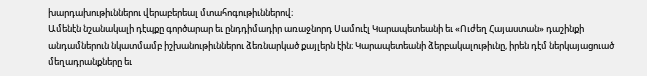խարդախութիւններու վերաբերեալ մտահոգութիւններով։
Ամենէն նշանակալի դէպքը գործարար եւ ընդդիմադիր առաջնորդ Սամուէլ Կարապետեանի եւ «Ուժեղ Հայաստան» դաշինքի անդամներուն նկատմամբ իշխանութիւններու ձեռնարկած քայլերն էին։ Կարապետեանի ձերբակալութիւնը, իրեն դէմ ներկայացուած մեղադրանքները եւ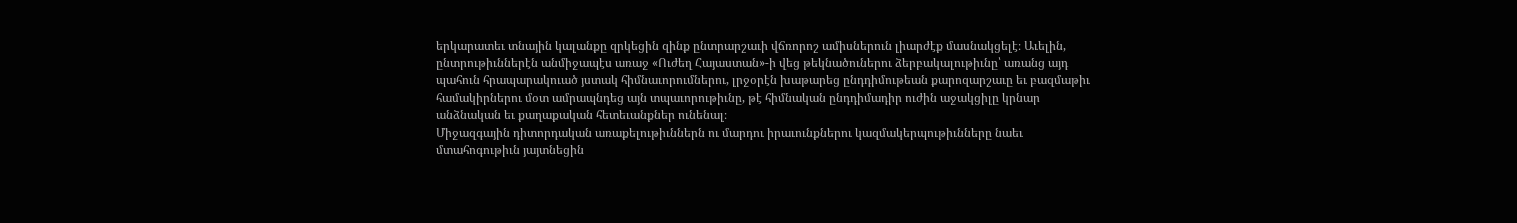երկարատեւ տնային կալանքը զրկեցին զինք ընտրարշաւի վճռորոշ ամիսներուն լիարժէք մասնակցելէ։ Աւելին, ընտրութիւններէն անմիջապէս առաջ «Ուժեղ Հայաստան»-ի վեց թեկնածուներու ձերբակալութիւնը՝ առանց այդ պահուն հրապարակուած յստակ հիմնաւորումներու, լրջօրէն խաթարեց ընդդիմութեան քարոզարշաւը եւ բազմաթիւ համակիրներու մօտ ամրապնդեց այն տպաւորութիւնը, թէ հիմնական ընդդիմադիր ուժին աջակցիլը կրնար անձնական եւ քաղաքական հետեւանքներ ունենալ։
Միջազգային դիտորդական առաքելութիւններն ու մարդու իրաւունքներու կազմակերպութիւնները նաեւ մտահոգութիւն յայտնեցին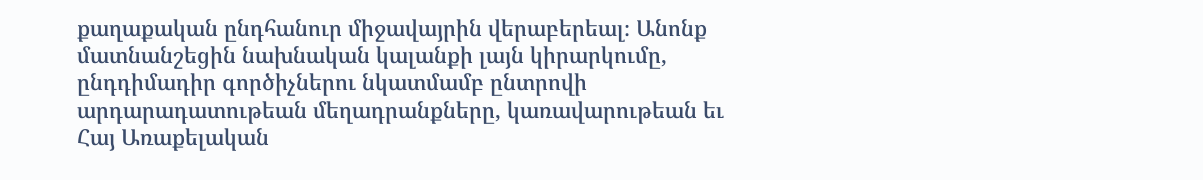քաղաքական ընդհանուր միջավայրին վերաբերեալ։ Անոնք մատնանշեցին նախնական կալանքի լայն կիրարկումը, ընդդիմադիր գործիչներու նկատմամբ ընտրովի արդարադատութեան մեղադրանքները, կառավարութեան եւ Հայ Առաքելական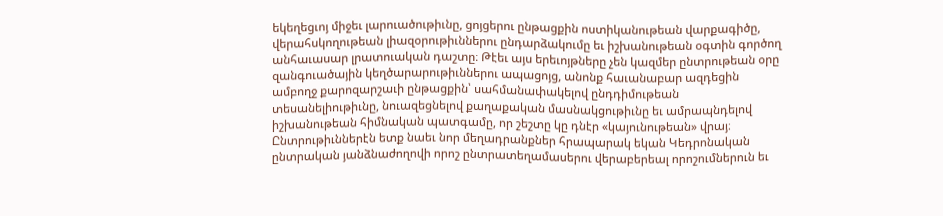եկեղեցւոյ միջեւ լարուածութիւնը, ցոյցերու ընթացքին ոստիկանութեան վարքագիծը, վերահսկողութեան լիազօրութիւններու ընդարձակումը եւ իշխանութեան օգտին գործող անհաւասար լրատուական դաշտը։ Թէեւ այս երեւոյթները չեն կազմեր ընտրութեան օրը զանգուածային կեղծարարութիւններու ապացոյց, անոնք հաւանաբար ազդեցին ամբողջ քարոզարշաւի ընթացքին՝ սահմանափակելով ընդդիմութեան տեսանելիութիւնը, նուազեցնելով քաղաքական մասնակցութիւնը եւ ամրապնդելով իշխանութեան հիմնական պատգամը, որ շեշտը կը դնէր «կայունութեան» վրայ։
Ընտրութիւններէն ետք նաեւ նոր մեղադրանքներ հրապարակ եկան Կեդրոնական ընտրական յանձնաժողովի որոշ ընտրատեղամասերու վերաբերեալ որոշումներուն եւ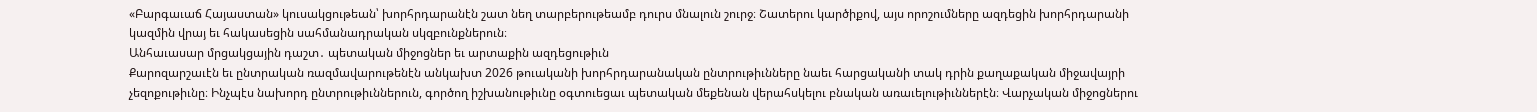«Բարգաւաճ Հայաստան» կուսակցութեան՝ խորհրդարանէն շատ նեղ տարբերութեամբ դուրս մնալուն շուրջ։ Շատերու կարծիքով, այս որոշումները ազդեցին խորհրդարանի կազմին վրայ եւ հակասեցին սահմանադրական սկզբունքներուն։
Անհաւասար մրցակցային դաշտ․ պետական միջոցներ եւ արտաքին ազդեցութիւն
Քարոզարշաւէն եւ ընտրական ռազմավարութենէն անկախտ 2026 թուականի խորհրդարանական ընտրութիւնները նաեւ հարցականի տակ դրին քաղաքական միջավայրի չեզոքութիւնը։ Ինչպէս նախորդ ընտրութիւններուն, գործող իշխանութիւնը օգտուեցաւ պետական մեքենան վերահսկելու բնական առաւելութիւններէն։ Վարչական միջոցներու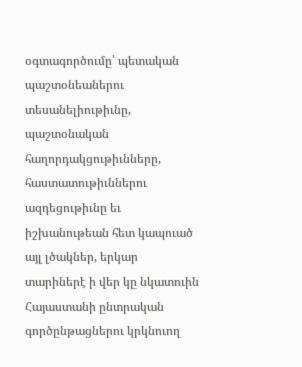օգտագործումը՝ պետական պաշտօնեաներու տեսանելիութիւնը, պաշտօնական հաղորդակցութիւնները, հաստատութիւններու ազդեցութիւնը եւ իշխանութեան հետ կապուած այլ լծակներ, երկար տարիներէ ի վեր կը նկատուին Հայաստանի ընտրական գործընթացներու կրկնուող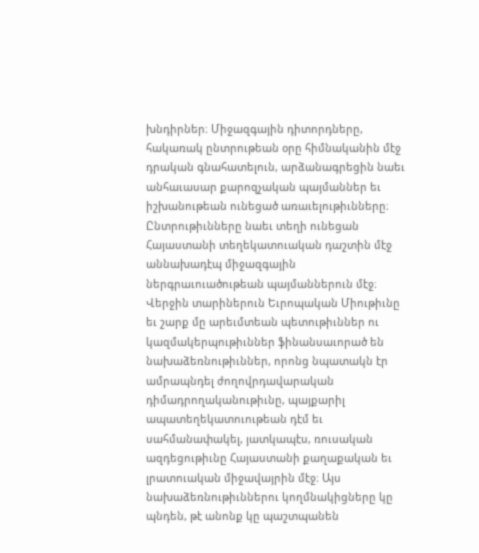խնդիրներ։ Միջազգային դիտորդները, հակառակ ընտրութեան օրը հիմնականին մէջ դրական գնահատելուն, արձանագրեցին նաեւ անհաւասար քարոզչական պայմաններ եւ իշխանութեան ունեցած առաւելութիւնները։
Ընտրութիւնները նաեւ տեղի ունեցան Հայաստանի տեղեկատուական դաշտին մէջ աննախադէպ միջազգային ներգրաւուածութեան պայմաններուն մէջ։ Վերջին տարիներուն Եւրոպական Միութիւնը եւ շարք մը արեւմտեան պետութիւններ ու կազմակերպութիւններ ֆինանսաւորած են նախաձեռնութիւններ, որոնց նպատակն էր ամրապնդել ժողովրդավարական դիմադրողականութիւնը, պայքարիլ ապատեղեկատուութեան դէմ եւ սահմանափակել, յատկապէս, ռուսական ազդեցութիւնը Հայաստանի քաղաքական եւ լրատուական միջավայրին մէջ։ Այս նախաձեռնութիւններու կողմնակիցները կը պնդեն, թէ անոնք կը պաշտպանեն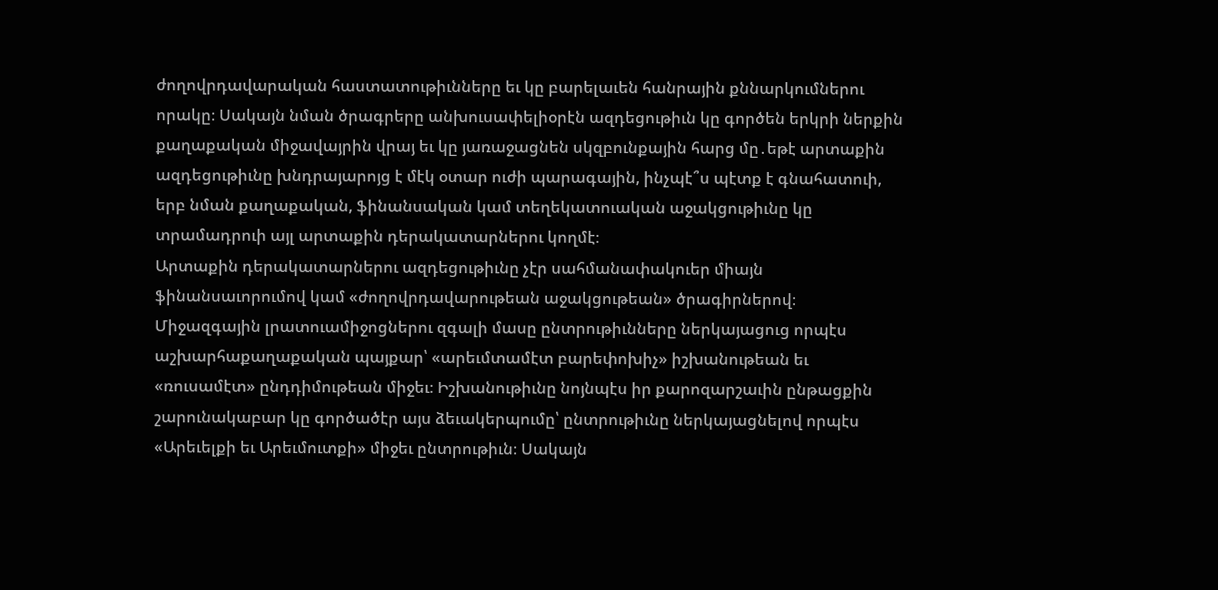ժողովրդավարական հաստատութիւնները եւ կը բարելաւեն հանրային քննարկումներու որակը։ Սակայն նման ծրագրերը անխուսափելիօրէն ազդեցութիւն կը գործեն երկրի ներքին քաղաքական միջավայրին վրայ եւ կը յառաջացնեն սկզբունքային հարց մը․եթէ արտաքին ազդեցութիւնը խնդրայարոյց է մէկ օտար ուժի պարագային, ինչպէ՞ս պէտք է գնահատուի, երբ նման քաղաքական, ֆինանսական կամ տեղեկատուական աջակցութիւնը կը տրամադրուի այլ արտաքին դերակատարներու կողմէ։
Արտաքին դերակատարներու ազդեցութիւնը չէր սահմանափակուեր միայն ֆինանսաւորումով կամ «ժողովրդավարութեան աջակցութեան» ծրագիրներով։ Միջազգային լրատուամիջոցներու զգալի մասը ընտրութիւնները ներկայացուց որպէս աշխարհաքաղաքական պայքար՝ «արեւմտամէտ բարեփոխիչ» իշխանութեան եւ «ռուսամէտ» ընդդիմութեան միջեւ։ Իշխանութիւնը նոյնպէս իր քարոզարշաւին ընթացքին շարունակաբար կը գործածէր այս ձեւակերպումը՝ ընտրութիւնը ներկայացնելով որպէս «Արեւելքի եւ Արեւմուտքի» միջեւ ընտրութիւն։ Սակայն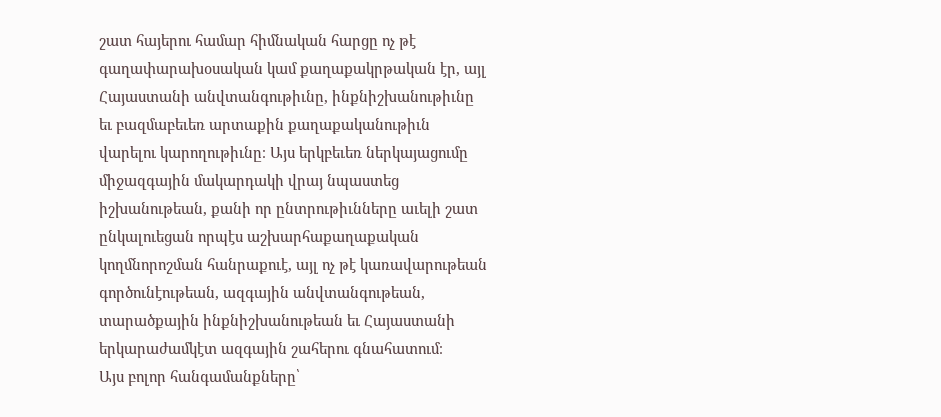շատ հայերու համար հիմնական հարցը ոչ թէ գաղափարախօսական կամ քաղաքակրթական էր, այլ Հայաստանի անվտանգութիւնը, ինքնիշխանութիւնը եւ բազմաբեւեռ արտաքին քաղաքականութիւն վարելու կարողութիւնը։ Այս երկբեւեռ ներկայացումը միջազգային մակարդակի վրայ նպաստեց իշխանութեան, քանի որ ընտրութիւնները աւելի շատ ընկալուեցան որպէս աշխարհաքաղաքական կողմնորոշման հանրաքուէ, այլ ոչ թէ կառավարութեան գործունէութեան, ազգային անվտանգութեան, տարածքային ինքնիշխանութեան եւ Հայաստանի երկարաժամկէտ ազգային շահերու գնահատում։
Այս բոլոր հանգամանքները՝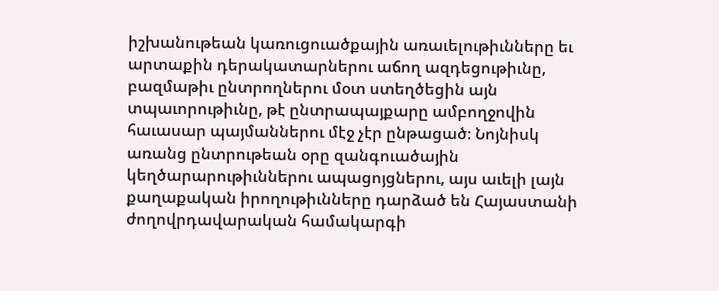իշխանութեան կառուցուածքային առաւելութիւնները եւ արտաքին դերակատարներու աճող ազդեցութիւնը, բազմաթիւ ընտրողներու մօտ ստեղծեցին այն տպաւորութիւնը, թէ ընտրապայքարը ամբողջովին հաւասար պայմաններու մէջ չէր ընթացած։ Նոյնիսկ առանց ընտրութեան օրը զանգուածային կեղծարարութիւններու ապացոյցներու, այս աւելի լայն քաղաքական իրողութիւնները դարձած են Հայաստանի ժողովրդավարական համակարգի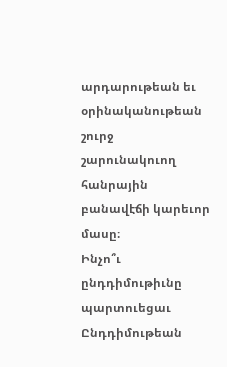արդարութեան եւ օրինականութեան շուրջ շարունակուող հանրային բանավէճի կարեւոր մասը։
Ինչո՞ւ ընդդիմութիւնը պարտուեցաւ
Ընդդիմութեան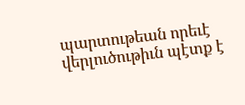պարտութեան որեւէ վերլուծութիւն պէտք է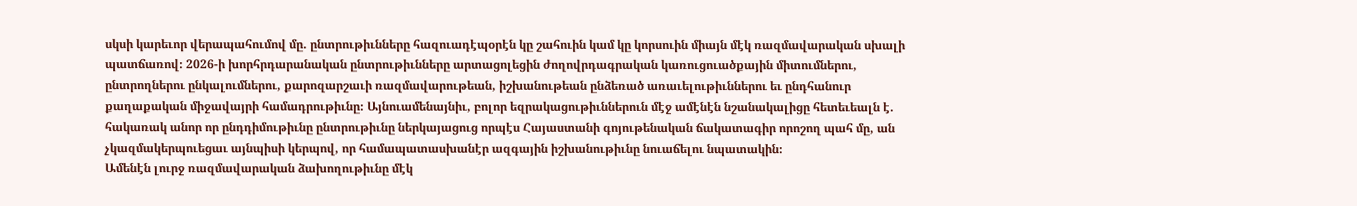սկսի կարեւոր վերապահումով մը. ընտրութիւնները հազուադէպօրէն կը շահուին կամ կը կորսուին միայն մէկ ռազմավարական սխալի պատճառով։ 2026-ի խորհրդարանական ընտրութիւնները արտացոլեցին ժողովրդագրական կառուցուածքային միտումներու, ընտրողներու ընկալումներու, քարոզարշաւի ռազմավարութեան, իշխանութեան ընձեռած առաւելութիւններու եւ ընդհանուր քաղաքական միջավայրի համադրութիւնը։ Այնուամենայնիւ, բոլոր եզրակացութիւններուն մէջ ամէնէն նշանակալիցը հետեւեալն է. հակառակ անոր որ ընդդիմութիւնը ընտրութիւնը ներկայացուց որպէս Հայաստանի գոյութենական ճակատագիր որոշող պահ մը, ան չկազմակերպուեցաւ այնպիսի կերպով, որ համապատասխանէր ազգային իշխանութիւնը նուաճելու նպատակին։
Ամենէն լուրջ ռազմավարական ձախողութիւնը մէկ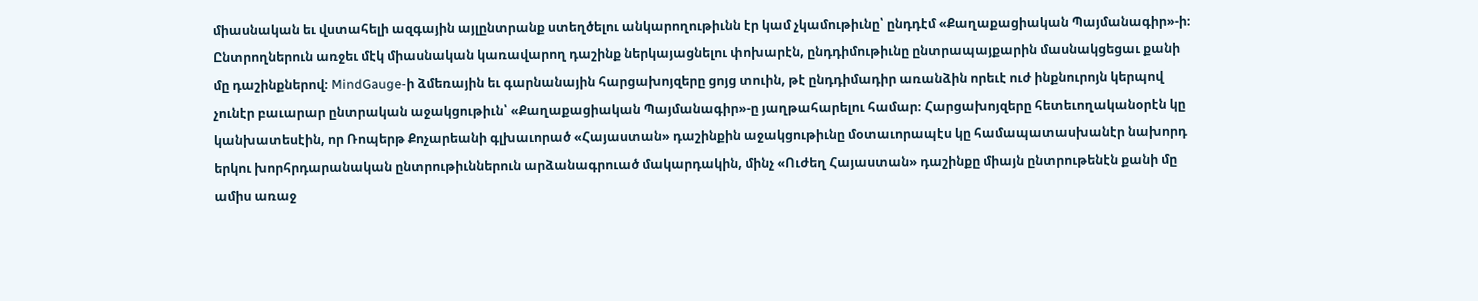միասնական եւ վստահելի ազգային այլընտրանք ստեղծելու անկարողութիւնն էր կամ չկամութիւնը՝ ընդդէմ «Քաղաքացիական Պայմանագիր»-ի։ Ընտրողներուն առջեւ մէկ միասնական կառավարող դաշինք ներկայացնելու փոխարէն, ընդդիմութիւնը ընտրապայքարին մասնակցեցաւ քանի մը դաշինքներով։ MindGauge-ի ձմեռային եւ գարնանային հարցախոյզերը ցոյց տուին, թէ ընդդիմադիր առանձին որեւէ ուժ ինքնուրոյն կերպով չունէր բաւարար ընտրական աջակցութիւն՝ «Քաղաքացիական Պայմանագիր»-ը յաղթահարելու համար։ Հարցախոյզերը հետեւողականօրէն կը կանխատեսէին, որ Ռոպերթ Քոչարեանի գլխաւորած «Հայաստան» դաշինքին աջակցութիւնը մօտաւորապէս կը համապատասխանէր նախորդ երկու խորհրդարանական ընտրութիւններուն արձանագրուած մակարդակին, մինչ «Ուժեղ Հայաստան» դաշինքը միայն ընտրութենէն քանի մը ամիս առաջ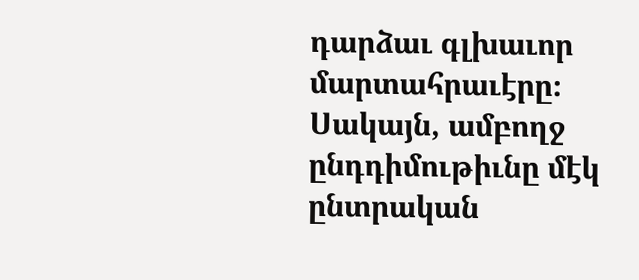դարձաւ գլխաւոր մարտահրաւէրը։ Սակայն, ամբողջ ընդդիմութիւնը մէկ ընտրական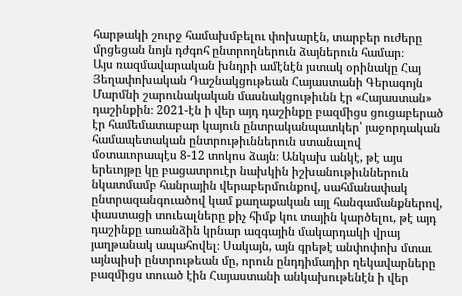հարթակի շուրջ համախմբելու փոխարէն, տարբեր ուժերը մրցեցան նոյն դժգոհ ընտրողներուն ձայներուն համար։
Այս ռազմավարական խնդրի ամէնէն յստակ օրինակը Հայ Յեղափոխական Դաշնակցութեան Հայաստանի Գերագոյն Մարմնի շարունակական մասնակցութիւնն էր «Հայաստան» դաշինքին։ 2021-էն ի վեր այդ դաշինքը բազմիցս ցուցաբերած էր համեմատաբար կայուն ընտրականպատկեր՝ յաջորդական համապետական ընտրութիւններուն ստանալով մօտաւորապէս 8-12 տոկոս ձայն։ Անկախ անկէ, թէ այս երեւոյթը կը բացատրուէր նախկին իշխանութիւններուն նկատմամբ հանրային վերաբերմունքով, սահմանափակ ընտրազանգուածով կամ քաղաքական այլ հանգամանքներով, փաստացի տուեալները քիչ հիմք կու տային կարծելու, թէ այդ դաշինքը առանձին կրնար ազգային մակարդակի վրայ յաղթանակ ապահովել։ Սակայն, այն գրեթէ անփոփոխ մտաւ այնպիսի ընտրութեան մը, որուն ընդդիմադիր ղեկավարները բազմիցս տուած էին Հայաստանի անկախութենէն ի վեր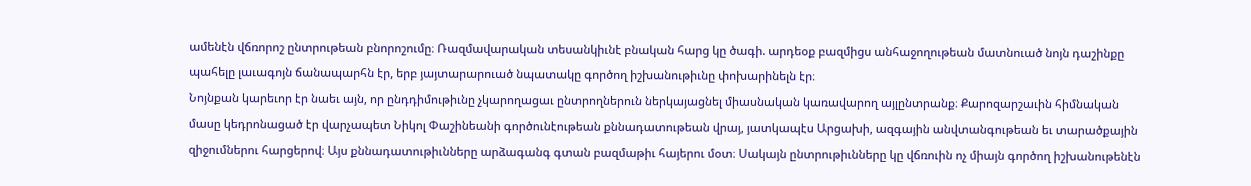ամենէն վճռորոշ ընտրութեան բնորոշումը։ Ռազմավարական տեսանկիւնէ բնական հարց կը ծագի. արդեօք բազմիցս անհաջողութեան մատնուած նոյն դաշինքը պահելը լաւագոյն ճանապարհն էր, երբ յայտարարուած նպատակը գործող իշխանութիւնը փոխարինելն էր։
Նոյնքան կարեւոր էր նաեւ այն, որ ընդդիմութիւնը չկարողացաւ ընտրողներուն ներկայացնել միասնական կառավարող այլընտրանք։ Քարոզարշաւին հիմնական մասը կեդրոնացած էր վարչապետ Նիկոլ Փաշինեանի գործունէութեան քննադատութեան վրայ, յատկապէս Արցախի, ազգային անվտանգութեան եւ տարածքային զիջումներու հարցերով։ Այս քննադատութիւնները արձագանգ գտան բազմաթիւ հայերու մօտ։ Սակայն ընտրութիւնները կը վճռուին ոչ միայն գործող իշխանութենէն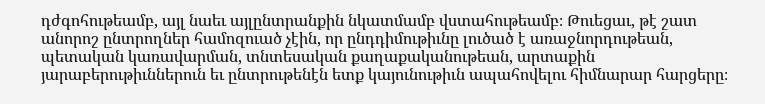դժգոհութեամբ, այլ նաեւ այլընտրանքին նկատմամբ վստահութեամբ։ Թուեցաւ, թէ շատ անորոշ ընտրողներ համոզուած չէին, որ ընդդիմութիւնը լուծած է առաջնորդութեան, պետական կառավարման, տնտեսական քաղաքականութեան, արտաքին յարաբերութիւններուն եւ ընտրութենէն ետք կայունութիւն ապահովելու հիմնարար հարցերը։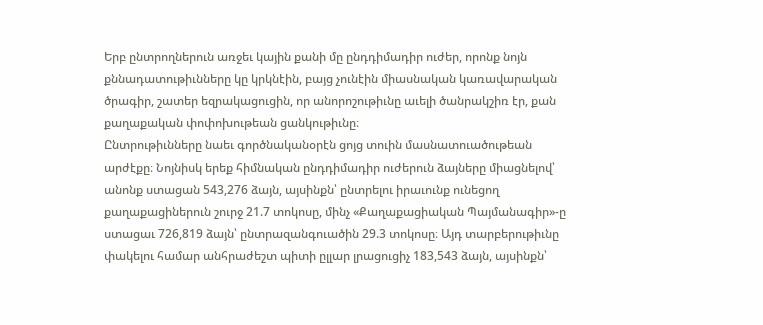Երբ ընտրողներուն առջեւ կային քանի մը ընդդիմադիր ուժեր, որոնք նոյն քննադատութիւնները կը կրկնէին, բայց չունէին միասնական կառավարական ծրագիր, շատեր եզրակացուցին, որ անորոշութիւնը աւելի ծանրակշիռ էր, քան քաղաքական փոփոխութեան ցանկութիւնը։
Ընտրութիւնները նաեւ գործնականօրէն ցոյց տուին մասնատուածութեան արժէքը։ Նոյնիսկ երեք հիմնական ընդդիմադիր ուժերուն ձայները միացնելով՝ անոնք ստացան 543,276 ձայն, այսինքն՝ ընտրելու իրաւունք ունեցող քաղաքացիներուն շուրջ 21.7 տոկոսը, մինչ «Քաղաքացիական Պայմանագիր»-ը ստացաւ 726,819 ձայն՝ ընտրազանգուածին 29.3 տոկոսը։ Այդ տարբերութիւնը փակելու համար անհրաժեշտ պիտի ըլլար լրացուցիչ 183,543 ձայն, այսինքն՝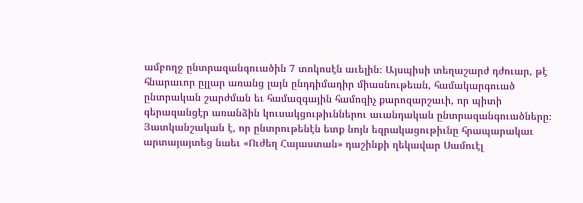ամբողջ ընտրազանգուածին 7 տոկոսէն աւելին։ Այսպիսի տեղաշարժ դժուար, թէ հնարաւոր ըլլար առանց լայն ընդդիմադիր միասնութեան, համակարգուած ընտրական շարժման եւ համազգային համոզիչ քարոզարշաւի, որ պիտի գերազանցէր առանձին կուսակցութիւններու աւանդական ընտրազանգուածները։
Յատկանշական է, որ ընտրութենէն ետք նոյն եզրակացութիւնը հրապարակաւ արտայայտեց նաեւ «Ուժեղ Հայաստան» դաշինքի ղեկավար Սամուէլ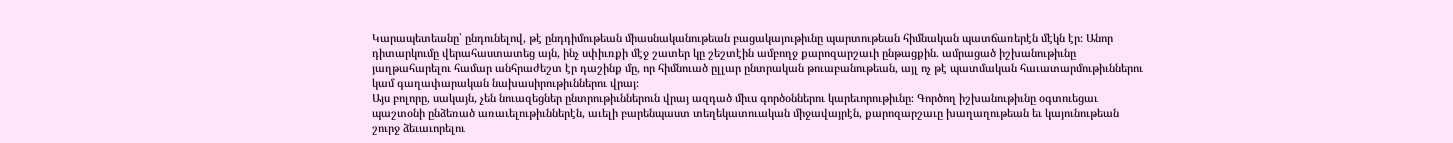Կարապետեանը՝ ընդունելով, թէ ընդդիմութեան միասնականութեան բացակայութիւնը պարտութեան հիմնական պատճառերէն մէկն էր։ Անոր դիտարկումը վերահաստատեց այն, ինչ սփիւռքի մէջ շատեր կը շեշտէին ամբողջ քարոզարշաւի ընթացքին. ամրացած իշխանութիւնը յաղթահարելու համար անհրաժեշտ էր դաշինք մը, որ հիմնուած ըլլար ընտրական թուաբանութեան, այլ ոչ թէ պատմական հաւատարմութիւններու կամ գաղափարական նախասիրութիւններու վրայ։
Այս բոլորը, սակայն, չեն նուազեցներ ընտրութիւններուն վրայ ազդած միւս գործօններու կարեւորութիւնը։ Գործող իշխանութիւնը օգտուեցաւ պաշտօնի ընձեռած առաւելութիւններէն, աւելի բարենպաստ տեղեկատուական միջավայրէն, քարոզարշաւը խաղաղութեան եւ կայունութեան շուրջ ձեւաւորելու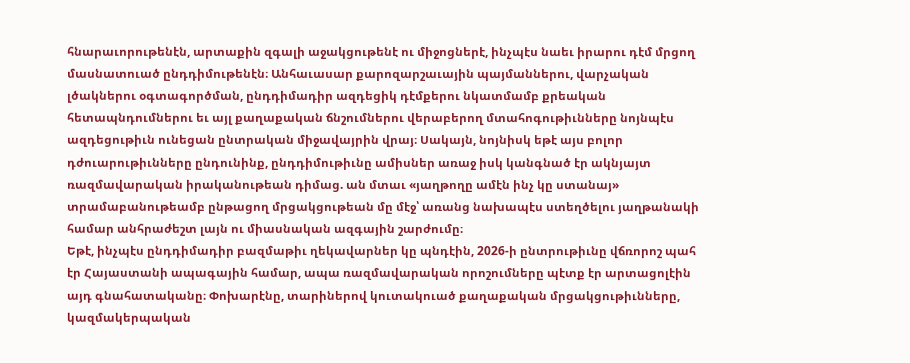հնարաւորութենէն, արտաքին զգալի աջակցութենէ ու միջոցներէ, ինչպէս նաեւ իրարու դէմ մրցող մասնատուած ընդդիմութենէն։ Անհաւասար քարոզարշաւային պայմաններու, վարչական լծակներու օգտագործման, ընդդիմադիր ազդեցիկ դէմքերու նկատմամբ քրեական հետապնդումներու եւ այլ քաղաքական ճնշումներու վերաբերող մտահոգութիւնները նոյնպէս ազդեցութիւն ունեցան ընտրական միջավայրին վրայ։ Սակայն, նոյնիսկ եթէ այս բոլոր դժուարութիւնները ընդունինք, ընդդիմութիւնը ամիսներ առաջ իսկ կանգնած էր ակնյայտ ռազմավարական իրականութեան դիմաց. ան մտաւ «յաղթողը ամէն ինչ կը ստանայ» տրամաբանութեամբ ընթացող մրցակցութեան մը մէջ՝ առանց նախապէս ստեղծելու յաղթանակի համար անհրաժեշտ լայն ու միասնական ազգային շարժումը։
Եթէ, ինչպէս ընդդիմադիր բազմաթիւ ղեկավարներ կը պնդէին, 2026-ի ընտրութիւնը վճռորոշ պահ էր Հայաստանի ապագային համար, ապա ռազմավարական որոշումները պէտք էր արտացոլէին այդ գնահատականը։ Փոխարէնը, տարիներով կուտակուած քաղաքական մրցակցութիւնները, կազմակերպական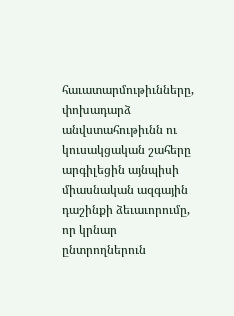հաւատարմութիւնները, փոխադարձ անվստահութիւնն ու կուսակցական շահերը արգիլեցին այնպիսի միասնական ազգային դաշինքի ձեւաւորումը, որ կրնար ընտրողներուն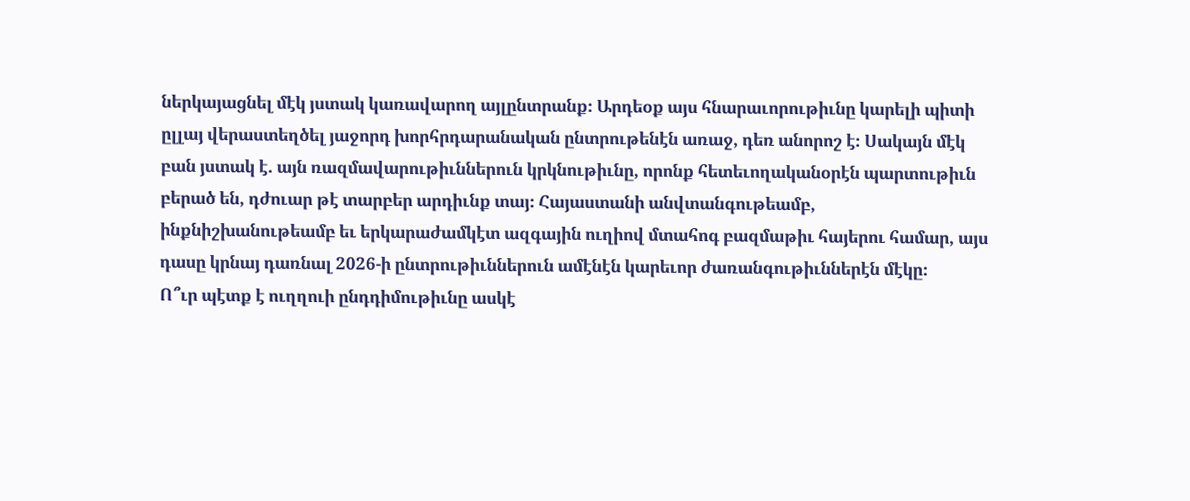ներկայացնել մէկ յստակ կառավարող այլընտրանք։ Արդեօք այս հնարաւորութիւնը կարելի պիտի ըլլայ վերաստեղծել յաջորդ խորհրդարանական ընտրութենէն առաջ, դեռ անորոշ է։ Սակայն մէկ բան յստակ է. այն ռազմավարութիւններուն կրկնութիւնը, որոնք հետեւողականօրէն պարտութիւն բերած են, դժուար թէ տարբեր արդիւնք տայ։ Հայաստանի անվտանգութեամբ, ինքնիշխանութեամբ եւ երկարաժամկէտ ազգային ուղիով մտահոգ բազմաթիւ հայերու համար, այս դասը կրնայ դառնալ 2026-ի ընտրութիւններուն ամէնէն կարեւոր ժառանգութիւններէն մէկը։
Ո՞ւր պէտք է ուղղուի ընդդիմութիւնը ասկէ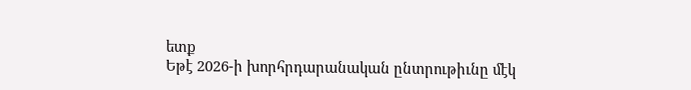ետք
Եթէ 2026-ի խորհրդարանական ընտրութիւնը մէկ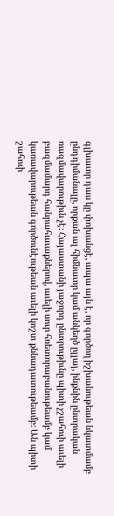գլխաւոր դաս կը փոխանցէ, ապա այն է, որ գործող իշխանութեան նկատմամբ ընդդիմանալը, որքան ալ հիմնաւոր կամ անկեղծ ըլլայ, ինքնին ընտրական ռազմավարութիւն չէ։ Հայաստանի յաջորդ ընտրութիւնը պիտի չշահուի աւելի բազմամարդ հանրահաւաքներով, աւելի սուր հռետորաբանութեամբ կամ կառավարութեան գործունէութեան աւելի կոշտ քննադատութեամբ։ Ան պիտի շահուի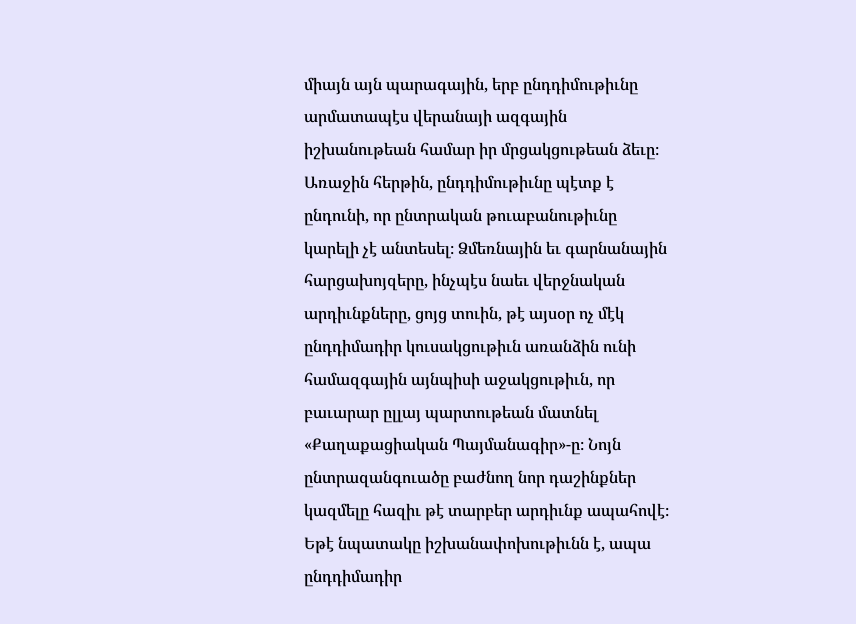միայն այն պարագային, երբ ընդդիմութիւնը արմատապէս վերանայի ազգային իշխանութեան համար իր մրցակցութեան ձեւը։
Առաջին հերթին, ընդդիմութիւնը պէտք է ընդունի, որ ընտրական թուաբանութիւնը կարելի չէ անտեսել։ Ձմեռնային եւ գարնանային հարցախոյզերը, ինչպէս նաեւ վերջնական արդիւնքները, ցոյց տուին, թէ այսօր ոչ մէկ ընդդիմադիր կուսակցութիւն առանձին ունի համազգային այնպիսի աջակցութիւն, որ բաւարար ըլլայ պարտութեան մատնել «Քաղաքացիական Պայմանագիր»-ը։ Նոյն ընտրազանգուածը բաժնող նոր դաշինքներ կազմելը հազիւ թէ տարբեր արդիւնք ապահովէ։ Եթէ նպատակը իշխանափոխութիւնն է, ապա ընդդիմադիր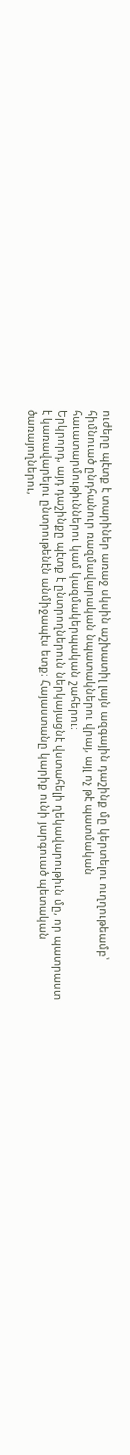ուժերը պէտք է տարիներ առաջ սկսին աշխատիլ լայն ազգային դաշինք մը կերտելու ուղղութեամբ՝ հիմնուած ընդհանուր ռազմավարական նպատակներու վրայ, այլ ոչ թէ պատմական հաւատարմութիւններու կամ կազմակերպական շահերու։
Երկրորդ, այդ դաշինքը պէտք է ընտրողներուն ներկայացնէ վստահելի ղեկավարութիւն մը, որ պատրաստ է կառավարելու ընտրութենէն անմիջապէս ետք։ Հայաստանը կարիք ունի յարգուած պետական ծառայողներու,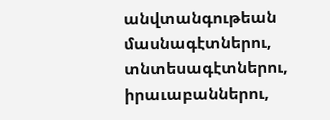անվտանգութեան մասնագէտներու, տնտեսագէտներու, իրաւաբաններու,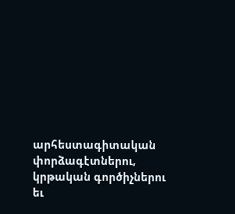արհեստագիտական փորձագէտներու, կրթական գործիչներու եւ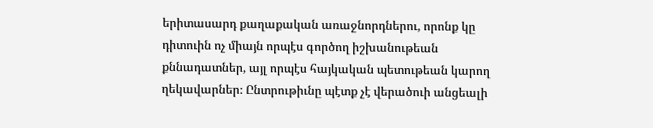երիտասարդ քաղաքական առաջնորդներու, որոնք կը դիտուին ոչ միայն որպէս գործող իշխանութեան քննադատներ, այլ որպէս հայկական պետութեան կարող ղեկավարներ։ Ընտրութիւնը պէտք չէ վերածուի անցեալի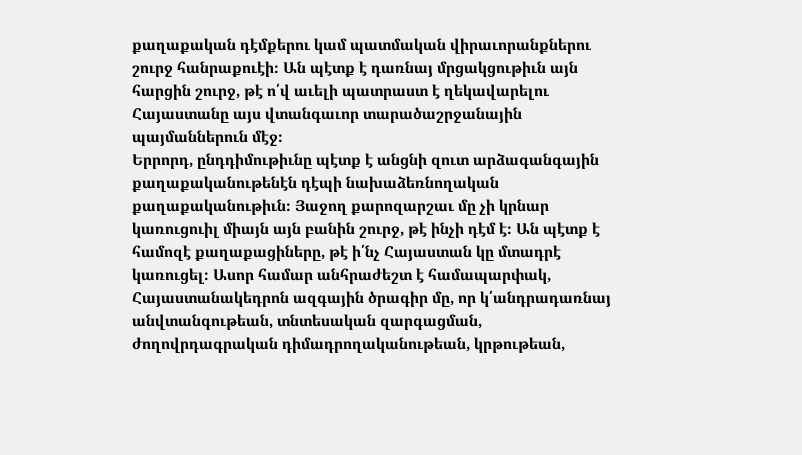քաղաքական դէմքերու կամ պատմական վիրաւորանքներու շուրջ հանրաքուէի։ Ան պէտք է դառնայ մրցակցութիւն այն հարցին շուրջ, թէ ո՛վ աւելի պատրաստ է ղեկավարելու Հայաստանը այս վտանգաւոր տարածաշրջանային պայմաններուն մէջ։
Երրորդ, ընդդիմութիւնը պէտք է անցնի զուտ արձագանգային քաղաքականութենէն դէպի նախաձեռնողական քաղաքականութիւն։ Յաջող քարոզարշաւ մը չի կրնար կառուցուիլ միայն այն բանին շուրջ, թէ ինչի դէմ է։ Ան պէտք է համոզէ քաղաքացիները, թէ ի՛նչ Հայաստան կը մտադրէ կառուցել։ Ասոր համար անհրաժեշտ է համապարփակ, Հայաստանակեդրոն ազգային ծրագիր մը, որ կ՛անդրադառնայ անվտանգութեան, տնտեսական զարգացման, ժողովրդագրական դիմադրողականութեան, կրթութեան,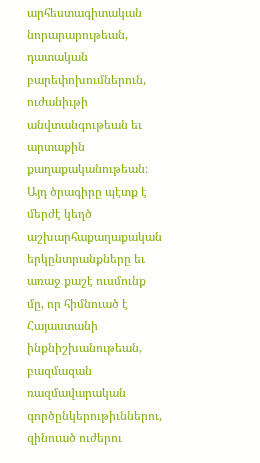արհեստագիտական նորարարութեան, դատական բարեփոխումներուն, ուժանիւթի անվտանգութեան եւ արտաքին քաղաքականութեան։ Այդ ծրագիրը պէտք է մերժէ կեղծ աշխարհաքաղաքական երկընտրանքները եւ առաջ քաշէ ուսմունք մը, որ հիմնուած է Հայաստանի ինքնիշխանութեան, բազմազան ռազմավարական գործընկերութիւններու, զինուած ուժերու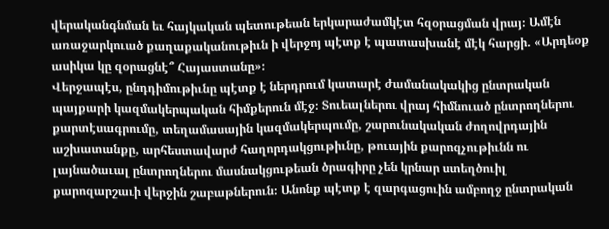վերականգնման եւ հայկական պետութեան երկարաժամկէտ հզօրացման վրայ։ Ամէն առաջարկուած քաղաքականութիւն ի վերջոյ պէտք է պատասխանէ մէկ հարցի. «Արդեօք ասիկա կը զօրացնէ՞ Հայաստանը»։
Վերջապէս, ընդդիմութիւնը պէտք է ներդրում կատարէ ժամանակակից ընտրական պայքարի կազմակերպական հիմքերուն մէջ։ Տուեալներու վրայ հիմնուած ընտրողներու քարտէսագրումը, տեղամասային կազմակերպումը, շարունակական ժողովրդային աշխատանքը, արհեստավարժ հաղորդակցութիւնը, թուային քարոզչութիւնն ու լայնածաւալ ընտրողներու մասնակցութեան ծրագիրը չեն կրնար ստեղծուիլ քարոզարշաւի վերջին շաբաթներուն։ Անոնք պէտք է զարգացուին ամբողջ ընտրական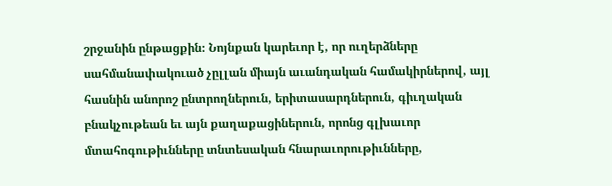շրջանին ընթացքին։ Նոյնքան կարեւոր է, որ ուղերձները սահմանափակուած չըլլան միայն աւանդական համակիրներով, այլ հասնին անորոշ ընտրողներուն, երիտասարդներուն, գիւղական բնակչութեան եւ այն քաղաքացիներուն, որոնց գլխաւոր մտահոգութիւնները տնտեսական հնարաւորութիւնները,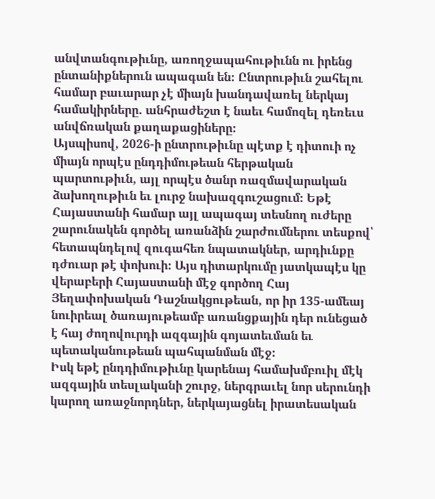անվտանգութիւնը, առողջապահութիւնն ու իրենց ընտանիքներուն ապագան են։ Ընտրութիւն շահելու համար բաւարար չէ միայն խանդավառել ներկայ համակիրները. անհրաժեշտ է նաեւ համոզել դեռեւս անվճռական քաղաքացիները։
Այսպիսով, 2026-ի ընտրութիւնը պէտք է դիտուի ոչ միայն որպէս ընդդիմութեան հերթական պարտութիւն, այլ որպէս ծանր ռազմավարական ձախողութիւն եւ լուրջ նախազգուշացում։ Եթէ Հայաստանի համար այլ ապագայ տեսնող ուժերը շարունակեն գործել առանձին շարժումներու տեսքով՝ հետապնդելով զուգահեռ նպատակներ, արդիւնքը դժուար թէ փոխուի։ Այս դիտարկումը յատկապէս կը վերաբերի Հայաստանի մէջ գործող Հայ Յեղափոխական Դաշնակցութեան, որ իր 135-ամեայ նուիրեալ ծառայութեամբ առանցքային դեր ունեցած է հայ ժողովուրդի ազգային գոյատեւման եւ պետականութեան պահպանման մէջ։
Իսկ եթէ ընդդիմութիւնը կարենայ համախմբուիլ մէկ ազգային տեսլականի շուրջ, ներգրաւել նոր սերունդի կարող առաջնորդներ, ներկայացնել իրատեսական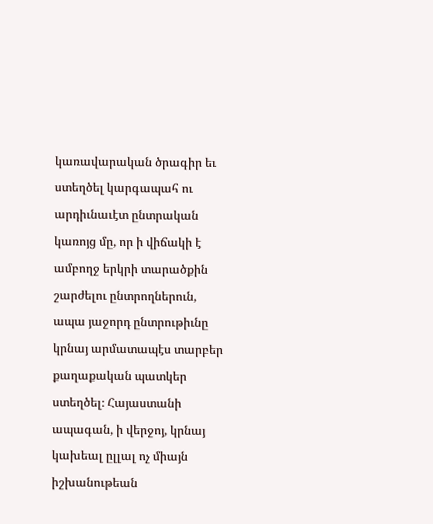կառավարական ծրագիր եւ ստեղծել կարգապահ ու արդիւնաւէտ ընտրական կառոյց մը, որ ի վիճակի է ամբողջ երկրի տարածքին շարժելու ընտրողներուն, ապա յաջորդ ընտրութիւնը կրնայ արմատապէս տարբեր քաղաքական պատկեր ստեղծել։ Հայաստանի ապագան, ի վերջոյ, կրնայ կախեալ ըլլալ ոչ միայն իշխանութեան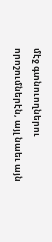մէջ գտնուողներու որոշումներէն, այլ նաեւ այն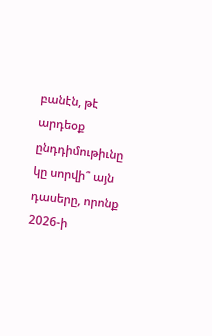բանէն, թէ արդեօք ընդդիմութիւնը կը սորվի՞ այն դասերը, որոնք 2026-ի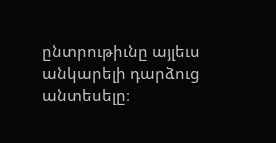ընտրութիւնը այլեւս անկարելի դարձուց անտեսելը։